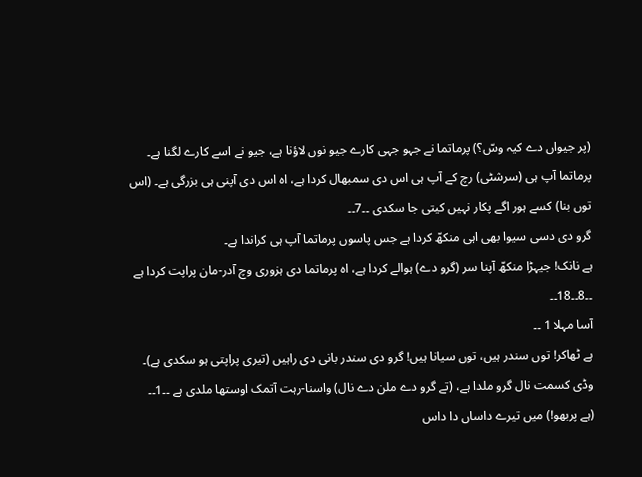(پر جیواں دے کیہ وسّ؟) پرماتما نے جہو جہی کارے جیو نوں لاؤنا ہے، جیو نے اسے کارے لگنا ہے۔
پرماتما آپ ہی (سرشٹی) رچ کے آپ ہی اس دی سمبھال کردا ہے، اہ اس دی آپنی ہی بزرگی ہے۔ (اس توں بنا) کسے ہور اگے پکار نہیں کیتی جا سکدی ۔۔7۔۔
گرو دی دسی سیوا بھی اہی منکھّ کردا ہے جس پاسوں پرماتما آپ ہی کراندا ہے۔
ہے نانک! جیہڑا منکھّ آپنا سر (گرو دے) ہوالے کردا ہے، اہ پرماتما دی ہزوری وچ آدر-مان پراپت کردا ہے ۔۔8۔۔18۔۔
آسا مہلا 1 ۔۔
ہے ٹھاکر! توں سندر ہیں، توں سیانا ہیں! گرو دی سندر بانی دی راہیں (تیری پراپتی ہو سکدی ہے)۔
وڈی کسمت نال گرو ملدا ہے، (تے گرو دے ملن دے نال) واسنا-رہت آتمک اوستھا ملدی ہے ۔۔1۔۔
(ہے پربھو!) میں تیرے داساں دا داس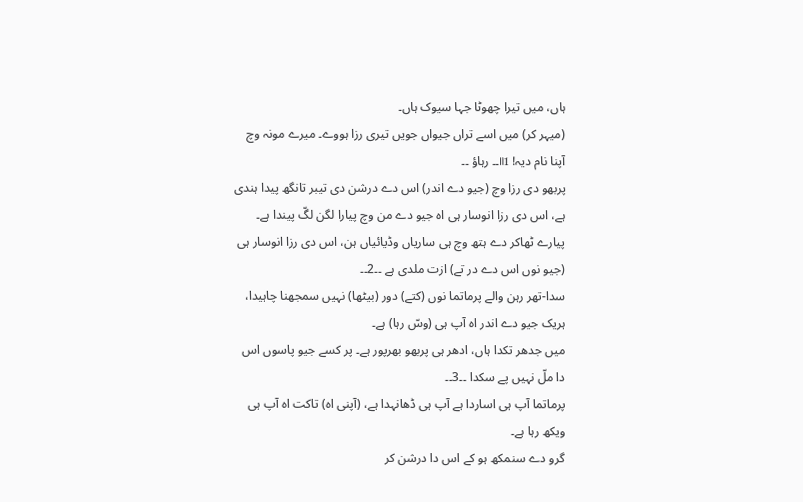ہاں، میں تیرا چھوٹا جہا سیوک ہاں۔
(میہر کر) میں اسے تراں جیواں جویں تیری رزا ہووے۔ میرے مونہ وچ آپنا نام دیہ! ॥1۔۔ رہاؤ ۔۔
پربھو دی رزا وچ (جیو دے اندر) اس دے درشن دی تیبر تانگھ پیدا ہندی ہے، اس دی رزا انوسار ہی اہ جیو دے من وچ پیارا لگن لگّ پیندا ہے۔
پیارے ٹھاکر دے ہتھ وچ ہی ساریاں وڈیائیاں ہن، اس دی رزا انوسار ہی (جیو نوں اس دے در تے) ازت ملدی ہے ۔۔2۔۔
سدا-تھر رہن والے پرماتما نوں (کتے) دور (بیٹھا) نہیں سمجھنا چاہیدا، ہریک جیو دے اندر اہ آپ ہی (وسّ رہا) ہے۔
میں جدھر تکدا ہاں، ادھر ہی پربھو بھرپور ہے۔ پر کسے جیو پاسوں اس دا ملّ نہیں پے سکدا ۔۔3۔۔
پرماتما آپ ہی اساردا ہے آپ ہی ڈھانہدا ہے، (آپنی اہ) تاکت اہ آپ ہی ویکھ رہا ہے۔
گرو دے سنمکھ ہو کے اس دا درشن کر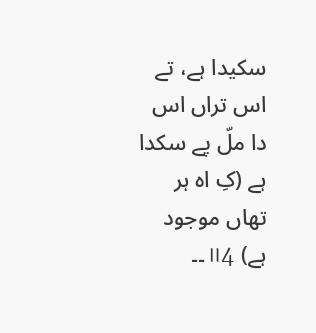سکیدا ہے، تے اس تراں اس دا ملّ پے سکدا ہے (کِ اہ ہر تھاں موجود ہے) ॥4۔۔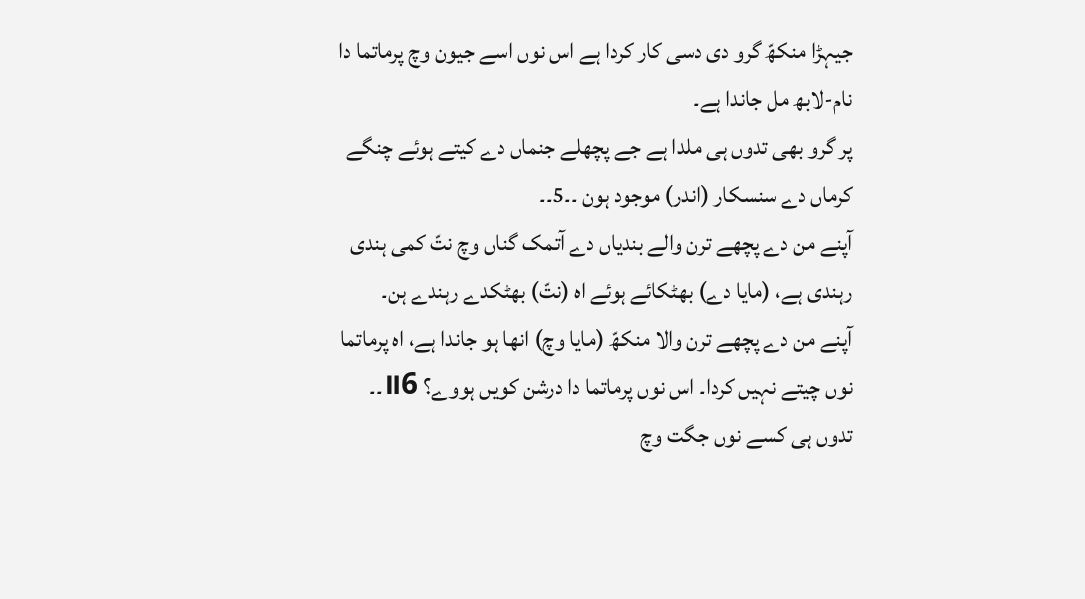جیہڑا منکھّ گرو دی دسی کار کردا ہے اس نوں اسے جیون وچ پرماتما دا نام-لابھ مل جاندا ہے۔
پر گرو بھی تدوں ہی ملدا ہے جے پچھلے جنماں دے کیتے ہوئے چنگے کرماں دے سنسکار (اندر) موجود ہون ۔۔5۔۔
آپنے من دے پچھے ترن والے بندیاں دے آتمک گناں وچ نتّ کمی ہندی رہندی ہے، (مایا دے) بھٹکائے ہوئے اہ (نتّ) بھٹکدے رہندے ہن۔
آپنے من دے پچھے ترن والا منکھّ (مایا وچ) انھا ہو جاندا ہے، اہ پرماتما نوں چیتے نہیں کردا۔ اس نوں پرماتما دا درشن کویں ہووے؟ ॥6۔۔
تدوں ہی کسے نوں جگت وچ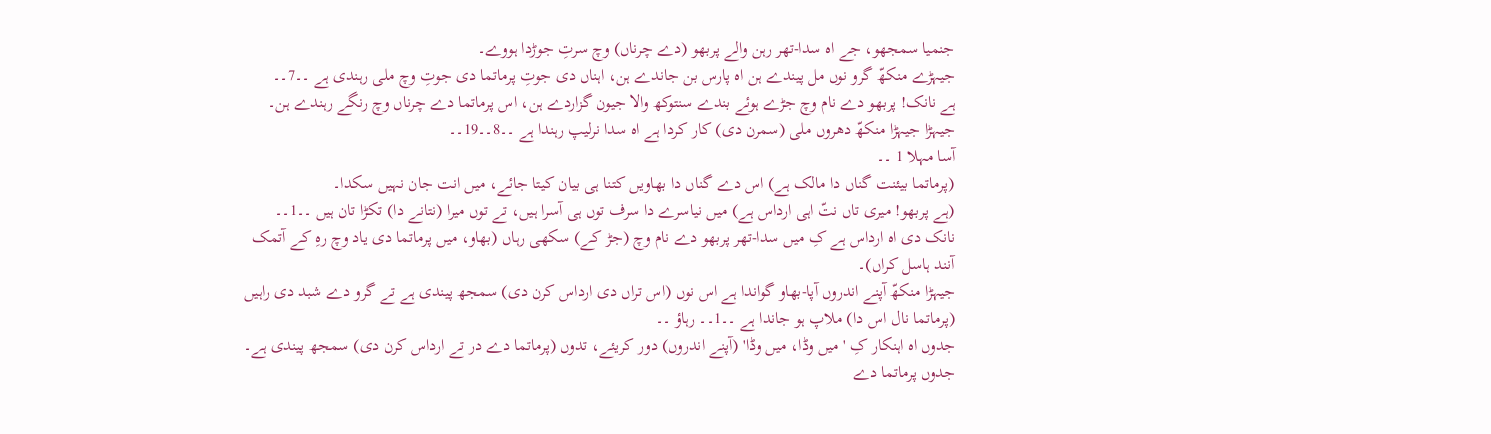جنمیا سمجھو، جے اہ سدا-تھر رہن والے پربھو (دے چرناں) وچ سرتِ جوڑدا ہووے۔
جیہڑے منکھّ گرو نوں مل پیندے ہن اہ پارس بن جاندے ہن، اہناں دی جوتِ پرماتما دی جوتِ وچ ملی رہندی ہے ۔۔7۔۔
ہے نانک! پربھو دے نام وچ جڑے ہوئے بندے سنتوکھ والا جیون گزاردے ہن، اس پرماتما دے چرناں وچ رنگے رہندے ہن۔
جیہڑا جیہڑا منکھّ دھروں ملی (سمرن دی) کار کردا ہے اہ سدا نرلیپ رہندا ہے ۔۔8۔۔19۔۔
آسا مہلا 1 ۔۔
(پرماتما بیئنت گناں دا مالک ہے) اس دے گناں دا بھاویں کتنا ہی بیان کیتا جائے، میں انت جان نہیں سکدا۔
(ہے پربھو! میری تاں نتّ اہی ارداس ہے) میں نیاسرے دا سرف توں ہی آسرا ہیں، تے توں میرا (نتانے دا) تکڑا تان ہیں ۔۔1۔۔
نانک دی اہ ارداس ہے کِ میں سدا-تھر پربھو دے نام وچ (جڑ کے) سکھی رہاں (بھاو، میں پرماتما دی یاد وچ رہِ کے آتمک آنند ہاسل کراں)۔
جیہڑا منکھّ آپنے اندروں آپا-بھاو گواندا ہے اس نوں (اس تراں دی ارداس کرن دی) سمجھ پیندی ہے تے گرو دے شبد دی راہیں (پرماتما نال اس دا) ملاپ ہو جاندا ہے ۔۔1۔۔ رہاؤ ۔۔
جدوں اہ اہنکار کِ 'میں وڈا، میں وڈا' (آپنے اندروں) دور کریئے، تدوں (پرماتما دے در تے ارداس کرن دی) سمجھ پیندی ہے۔
جدوں پرماتما دے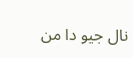نال جیو دا من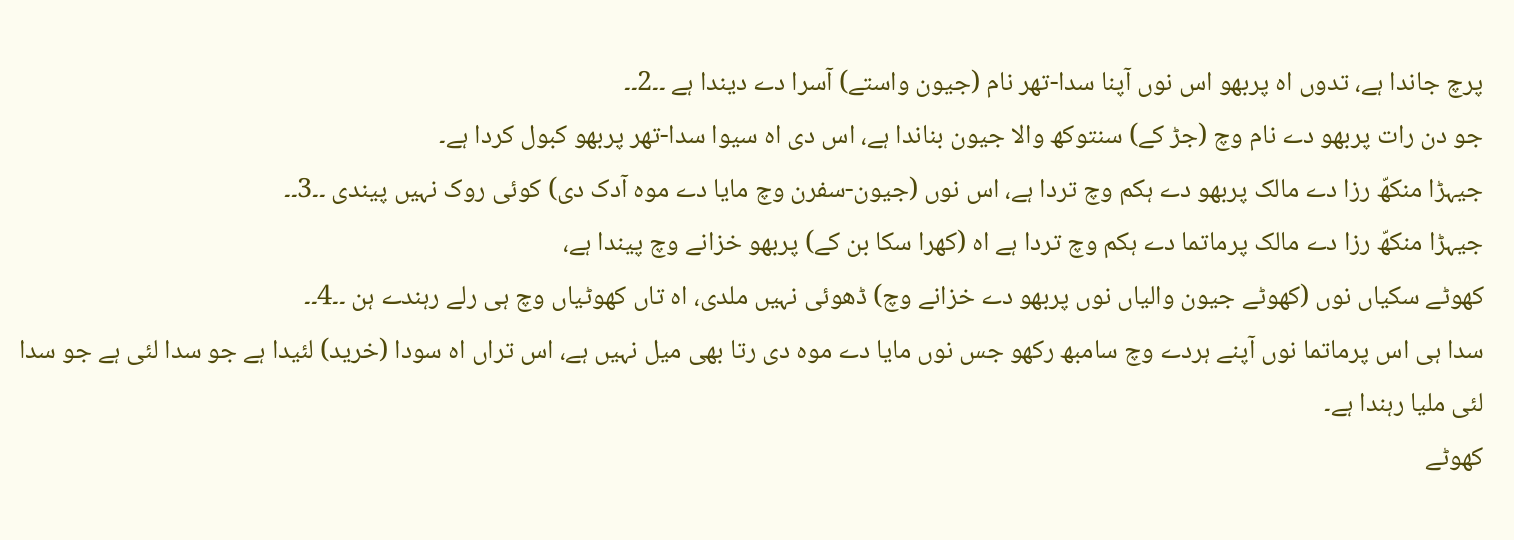پرچ جاندا ہے، تدوں اہ پربھو اس نوں آپنا سدا-تھر نام (جیون واستے) آسرا دے دیندا ہے ۔۔2۔۔
جو دن رات پربھو دے نام وچ (جڑ کے) سنتوکھ والا جیون بناندا ہے، اس دی اہ سیوا سدا-تھر پربھو کبول کردا ہے۔
جیہڑا منکھّ رزا دے مالک پربھو دے ہکم وچ تردا ہے، اس نوں (جیون-سفرن وچ مایا دے موہ آدک دی) کوئی روک نہیں پیندی ۔۔3۔۔
جیہڑا منکھّ رزا دے مالک پرماتما دے ہکم وچ تردا ہے اہ (کھرا سکا بن کے) پربھو خزانے وچ پیندا ہے،
کھوٹے سکیاں نوں (کھوٹے جیون والیاں نوں پربھو دے خزانے وچ) ڈھوئی نہیں ملدی، اہ تاں کھوٹیاں وچ ہی رلے رہندے ہن ۔۔4۔۔
سدا ہی اس پرماتما نوں آپنے ہردے وچ سامبھ رکھو جس نوں مایا دے موہ دی رتا بھی میل نہیں ہے، اس تراں اہ سودا (خرید) لئیدا ہے جو سدا لئی ہے جو سدا لئی ملیا رہندا ہے۔
کھوٹے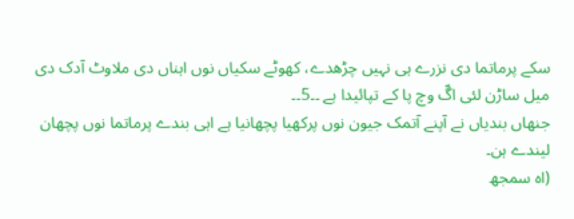سکے پرماتما دی نزرے ہی نہیں چڑھدے، کھوٹے سکیاں نوں اہناں دی ملاوٹ آدک دی میل ساڑن لئی اگّ وچ پا کے تپائیدا ہے ۔۔5۔۔
جنھاں بندیاں نے آپنے آتمک جیون نوں پرکھیا پچھانیا ہے اہی بندے پرماتما نوں پچھان لیندے ہن۔
(اہ سمجھ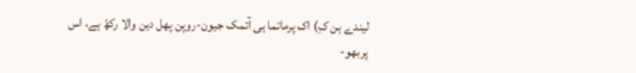لیندے ہن کِ) اک پرماتما ہی آتمک جیون-روپن پھل دین والا رکھّ ہے، اس پربھو-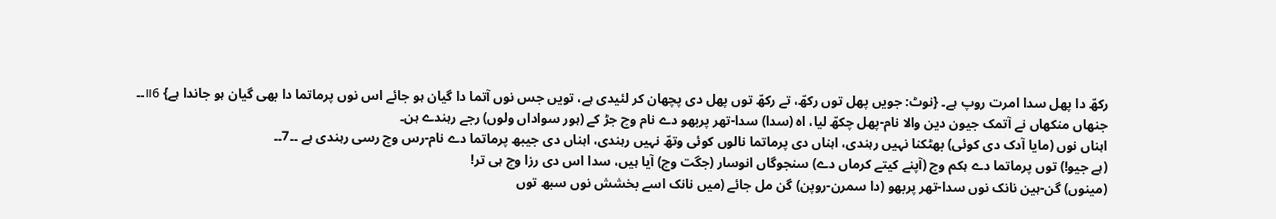رکھّ دا پھل سدا امرت روپ ہے۔ {نوٹ: جویں پھل توں رکھّ، تے رکھّ توں پھل دی پچھان کر لئیدی ہے، تویں جس نوں آتما دا گیان ہو جائے اس نوں پرماتما دا بھی گیان ہو جاندا ہے} ॥6۔۔
جنھاں منکھاں نے آتمک جیون دین والا نام-پھل چکھّ لیا، اہ (سدا) سدا-تھر پربھو دے نام وچ جڑ کے (ہور سواداں ولوں) رجے رہندے ہن۔
اہناں نوں (مایا آدک دی کوئی) بھٹکنا نہیں رہندی، اہناں دی پرماتما نالوں کوئی وتھّ نہیں رہندی، اہناں دی جیبھ پرماتما دے نام-رس وچ رسی رہندی ہے ۔۔7۔۔
(ہے جیو!) توں پرماتما دے ہکم وچ (آپنے کیتے کرماں دے) سنجوگاں انوسار (جگت وچ) آیا ہیں، سدا اس دی رزا وچ ہی تر!
(مینوں) گن-ہین نانک نوں سدا-تھر پربھو (دا سمرن-روپن) گن مل جائے (میں نانک اسے بخشش نوں سبھ توں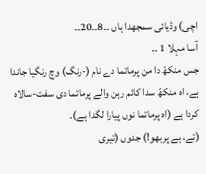اچی) وڈیائی سمجھدا ہاں ۔۔8۔۔20۔۔
آسا مہلا 1 ۔۔
جس منکھّ دا من پرماتما دے نام (-رنگ) وچ رنگیا جاندا ہے، اہ منکھّ سدا کائم رہن والے پرماتما دی سفت-سالاہ کردا ہے (اہ پرماتما نوں پیارا لگدا ہے)۔
(تے، ہے پربھو!) جدوں (تیری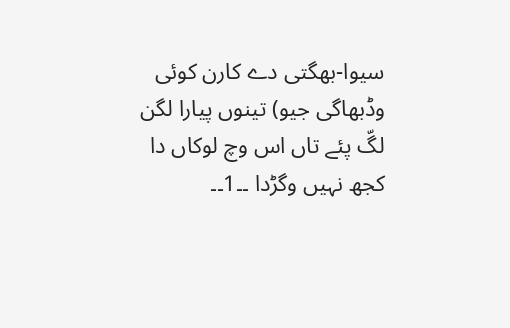سیوا-بھگتی دے کارن کوئی وڈبھاگی جیو) تینوں پیارا لگن لگّ پئے تاں اس وچ لوکاں دا کجھ نہیں وگڑدا ۔۔1۔۔